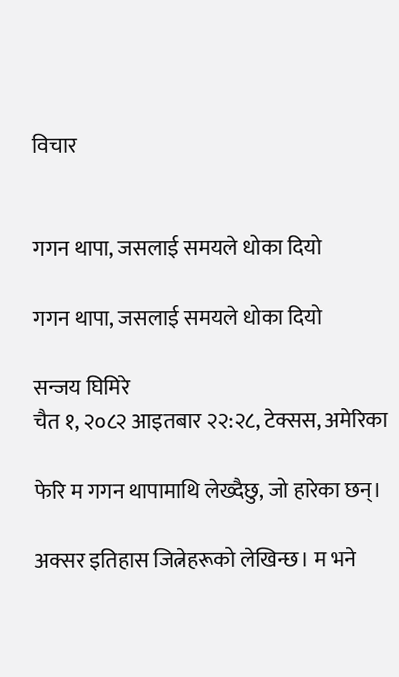विचार


गगन थापा, जसलाई समयले धोका दियो

गगन थापा, जसलाई समयले धोका दियो

सन्जय घिमिरे
चैत १, २०८२ आइतबार २२:२८, टेक्सस, अमेरिका

फेरि म गगन थापामाथि लेख्दैछु, जो हारेका छन्।

अक्सर इतिहास जित्नेहरूको लेखिन्छ। म भने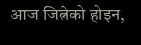आज जित्नेको होइन,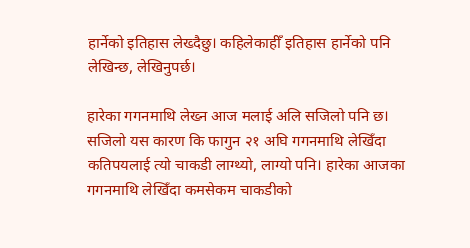हार्नेको इतिहास लेख्दैछु। कहिलेकाहीँ इतिहास हार्नेको पनि लेखिन्छ, लेखिनुपर्छ।

हारेका गगनमाथि लेख्न आज मलाई अलि सजिलो पनि छ। सजिलो यस कारण कि फागुन २१ अघि गगनमाथि लेखिँदा कतिपयलाई त्यो चाकडी लाग्थ्यो, लाग्यो पनि। हारेका आजका गगनमाथि लेखिँदा कमसेकम चाकडीको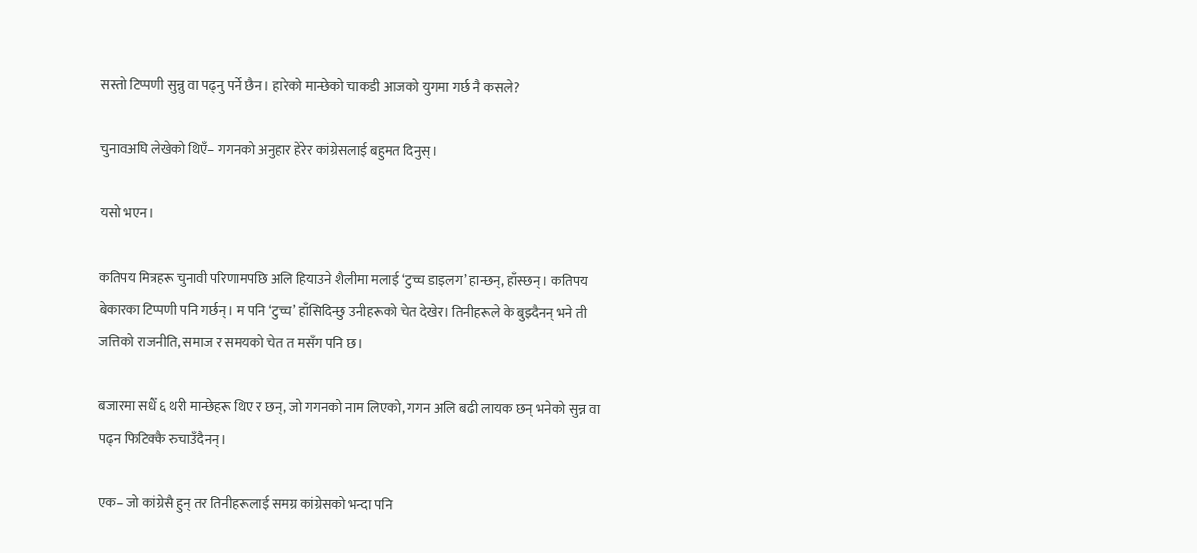सस्तो टिप्पणी सुन्नु वा पढ्नु पर्ने छैन। हारेको मान्छेको चाकडी आजको युगमा गर्छ नै कसले?

चुनावअघि लेखेको थिएँ– गगनको अनुहार हेरेर कांग्रेसलाई बहुमत दिनुस्।

यसो भएन।

कतिपय मित्रहरू चुनावी परिणामपछि अलि हियाउने शैलीमा मलाई ‘टुच्च डाइलग’ हान्छन्, हाँस्छन्। कतिपय बेकारका टिप्पणी पनि गर्छन्। म पनि ‘टुच्च’ हाँसिदिन्छु उनीहरूको चेत देखेर। तिनीहरूले के बुझ्दैनन् भने ती जत्तिको राजनीति, समाज र समयको चेत त मसँग पनि छ।

बजारमा सधैँ ६ थरी मान्छेहरू थिए र छन्, जो गगनको नाम लिएको, गगन अलि बढी लायक छन् भनेको सुन्न वा पढ्न फिटिक्कै रुचाउँदैनन्।

एक– जो कांग्रेसै हुन् तर तिनीहरूलाई समग्र कांग्रेसको भन्दा पनि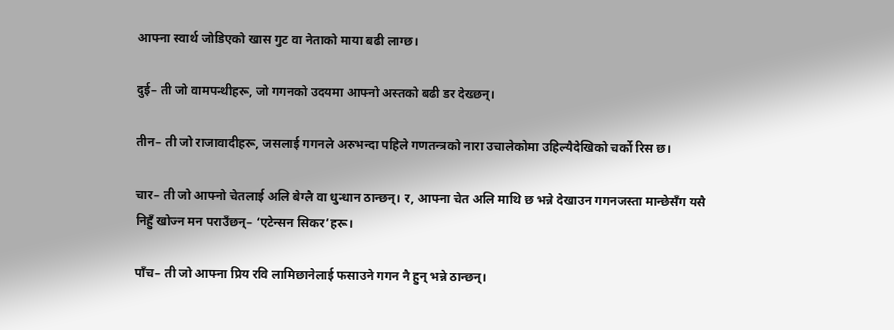आफ्ना स्वार्थ जोडिएको खास गुट वा नेताको माया बढी लाग्छ।

दुई– ती जो वामपन्थीहरू, जो गगनको उदयमा आफ्नो अस्तको बढी डर देख्छन्।

तीन– ती जो राजावादीहरू, जसलाई गगनले अरुभन्दा पहिले गणतन्त्रको नारा उचालेकोमा उहिल्यैदेखिको चर्को रिस छ।

चार– ती जो आफ्नो चेतलाई अलि बेग्लै वा धुन्धान ठान्छन्। र, आफ्ना चेत अलि माथि छ भन्ने देखाउन गगनजस्ता मान्छेसँग यसै निहुँ खोज्न मन पराउँछन्– ‘एटेन्सन सिकर’हरू।

पाँच– ती जो आफ्ना प्रिय रवि लामिछानेलाई फसाउने गगन नै हुन् भन्ने ठान्छन्।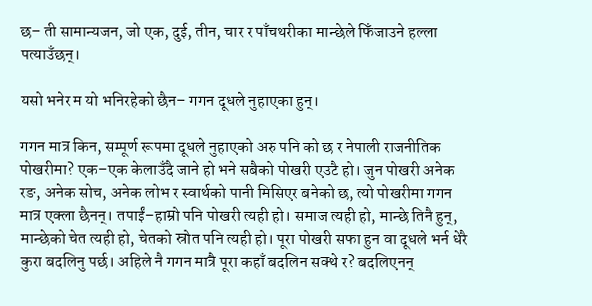छ– ती सामान्यजन, जो एक, दुई, तीन, चार र पाँचथरीका मान्छेले फिँजाउने हल्ला पत्याउँछन्।

यसो भनेर म यो भनिरहेको छैन– गगन दूधले नुहाएका हुन्।

गगन मात्र किन, सम्पूर्ण रूपमा दूधले नुहाएको अरु पनि को छ र नेपाली राजनीतिक पोखरीमा? एक–एक केलाउँदै जाने हो भने सबैको पोखरी एउटै हो। जुन पोखरी अनेक रङ, अनेक सोच, अनेक लोभ र स्वार्थको पानी मिसिएर बनेको छ, त्यो पोखरीमा गगन मात्र एक्ला छैनन्। तपाईं–हाम्रो पनि पोखरी त्यही हो। समाज त्यही हो, मान्छे तिनै हुन्, मान्छेको चेत त्यही हो, चेतको स्रोत पनि त्यही हो। पूरा पोखरी सफा हुन वा दूधले भर्न धेरै कुरा बदलिनु पर्छ। अहिले नै गगन मात्रै पूरा कहाँ बदलिन सक्थे र? बदलिएनन्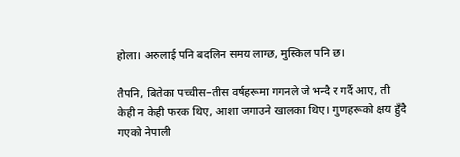होला। अरुलाई पनि बदलिन समय लाग्छ, मुस्किल पनि छ।

तैपनि, बितेका पच्चीस–तीस वर्षहरूमा गगनले जे भन्दै र गर्दै आए, ती केही न केही फरक थिए, आशा जगाउने खालका थिए। गुणहरूको क्षय हुँदै गएको नेपाली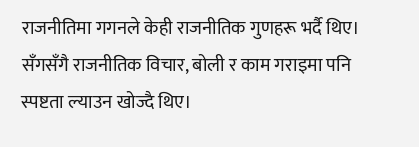राजनीतिमा गगनले केही राजनीतिक गुणहरू भर्दै थिए। सँगसँगै राजनीतिक विचार, बोली र काम गराइमा पनि स्पष्टता ल्याउन खोज्दै थिए।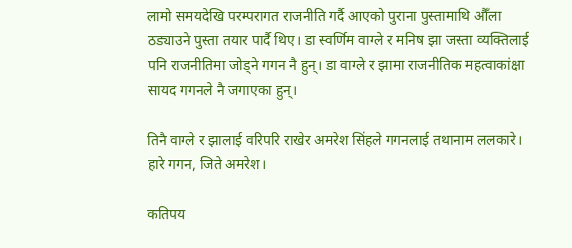लामो समयदेखि परम्परागत राजनीति गर्दै आएको पुराना पुस्तामाथि औँला ठड्याउने पुस्ता तयार पार्दै थिए। डा स्वर्णिम वाग्ले र मनिष झा जस्ता व्यक्तिलाई पनि राजनीतिमा जोड्ने गगन नै हुन्। डा वाग्ले र झामा राजनीतिक महत्वाकांक्षा सायद गगनले नै जगाएका हुन्।

तिनै वाग्ले र झालाई वरिपरि राखेर अमरेश सिंहले गगनलाई तथानाम ललकारे। हारे गगन, जिते अमरेश।

कतिपय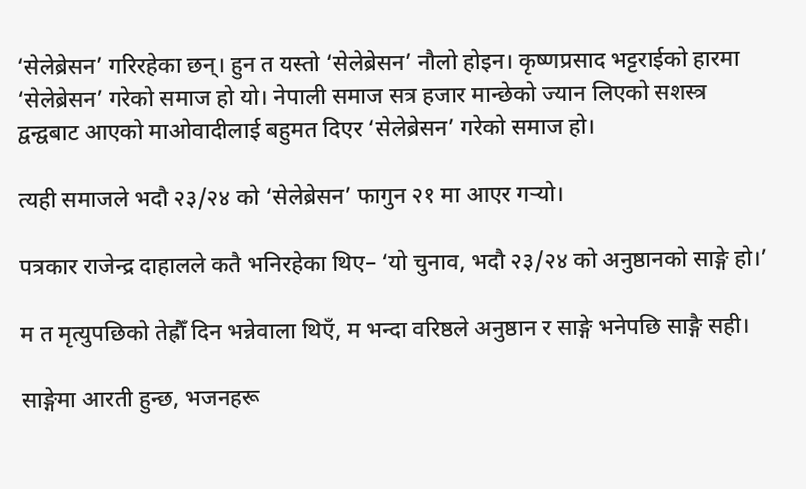‘सेलेब्रेसन’ गरिरहेका छन्। हुन त यस्तो ‘सेलेब्रेसन’ नौलो होइन। कृष्णप्रसाद भट्टराईको हारमा ‘सेलेब्रेसन’ गरेको समाज हो यो। नेपाली समाज सत्र हजार मान्छेको ज्यान लिएको सशस्त्र द्वन्द्वबाट आएको माओवादीलाई बहुमत दिएर ‘सेलेब्रेसन’ गरेको समाज हो।

त्यही समाजले भदौ २३/२४ को ‘सेलेब्रेसन’ फागुन २१ मा आएर गर्‍यो।

पत्रकार राजेन्द्र दाहालले कतै भनिरहेका थिए– ‘यो चुनाव, भदौ २३/२४ को अनुष्ठानको साङ्गे हो।’

म त मृत्युपछिको तेह्रौँ दिन भन्नेवाला थिएँ, म भन्दा वरिष्ठले अनुष्ठान र साङ्गे भनेपछि साङ्गै सही।

साङ्गेमा आरती हुन्छ, भजनहरू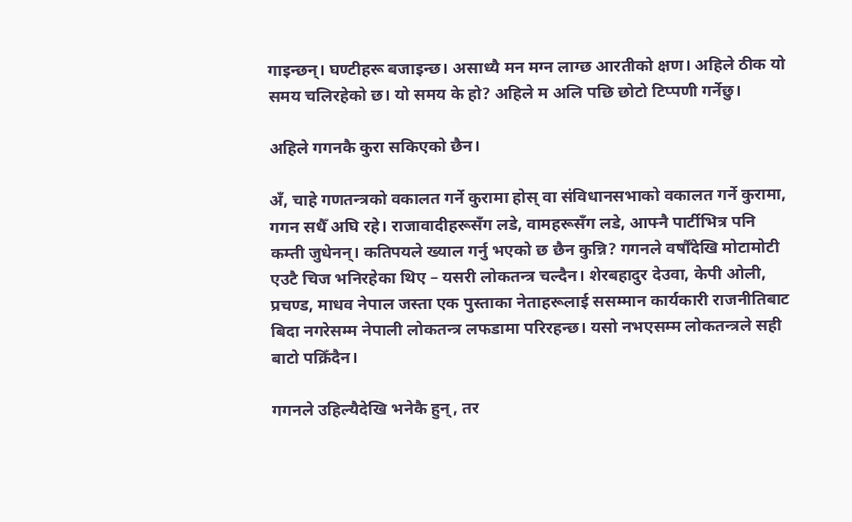गाइन्छन्। घण्टीहरू बजाइन्छ। असाध्यै मन मग्न लाग्छ आरतीको क्षण। अहिले ठीक यो समय चलिरहेको छ। यो समय के हो? अहिले म अलि पछि छोटो टिप्पणी गर्नेछु।

अहिले गगनकै कुरा सकिएको छैन।

अँ, चाहे गणतन्त्रको वकालत गर्ने कुरामा होस् वा संविधानसभाको वकालत गर्ने कुरामा, गगन सधैँ अघि रहे। राजावादीहरूसँग लडे, वामहरूसँग लडे, आफ्नै पार्टीभित्र पनि कम्ती जुधेनन्। कतिपयले ख्याल गर्नु भएको छ छैन कुन्नि? गगनले वर्षौँदेखि मोटामोटी एउटै चिज भनिरहेका थिए – यसरी लोकतन्त्र चल्दैन। शेरबहादुर देउवा, केपी ओली, प्रचण्ड, माधव नेपाल जस्ता एक पुस्ताका नेताहरूलाई ससम्मान कार्यकारी राजनीतिबाट बिदा नगरेसम्म नेपाली लोकतन्त्र लफडामा परिरहन्छ। यसो नभएसम्म लोकतन्त्रले सही बाटो पक्रिँदैन।

गगनले उहिल्यैदेखि भनेकै हुन्, तर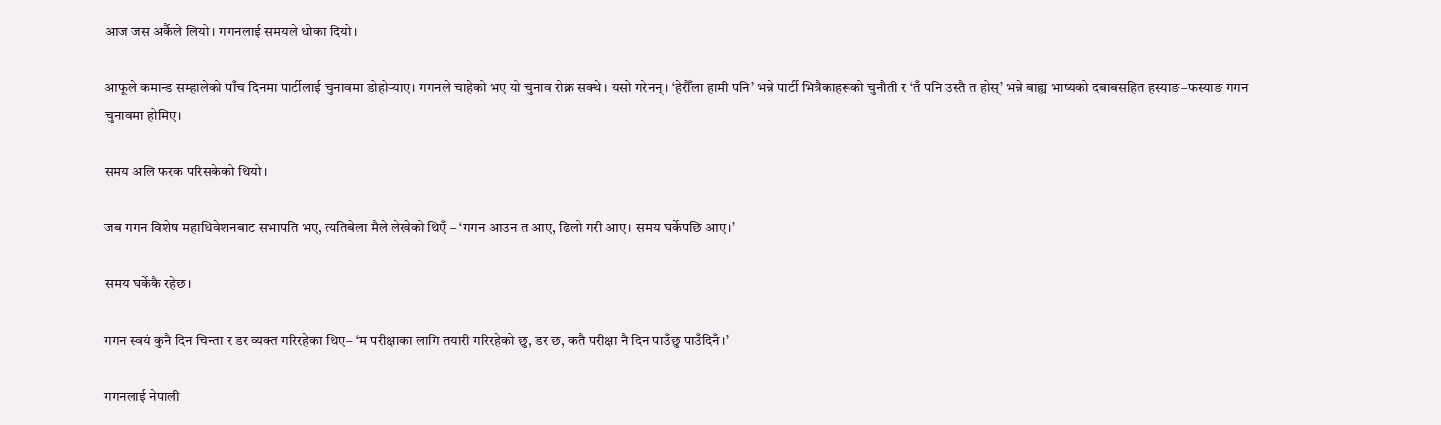आज जस अर्कैले लियो। गगनलाई समयले धोका दियो।

आफूले कमान्ड सम्हालेको पाँच दिनमा पार्टीलाई चुनावमा डोहोर्‍याए। गगनले चाहेको भए यो चुनाव रोक्न सक्थे। यसो गरेनन्। ‘हेरौँला हामी पनि’ भन्ने पार्टी भित्रैकाहरूको चुनौती र ‘तँ पनि उस्तै त होस्’ भन्ने बाह्य भाष्यको दबाबसहित हस्याङ–फस्याङ गगन चुनावमा होमिए।

समय अलि फरक परिसकेको थियो।

जब गगन विशेष महाधिवेशनबाट सभापति भए, त्यतिबेला मैले लेखेको थिएँ – ‘गगन आउन त आए, ढिलो गरी आए। समय घर्केपछि आए।’

समय घर्केकै रहेछ।

गगन स्वयं कुनै दिन चिन्ता र डर व्यक्त गरिरहेका थिए– ‘म परीक्षाका लागि तयारी गरिरहेको छु, डर छ, कतै परीक्षा नै दिन पाउँछु पाउँदिनँ।’

गगनलाई नेपाली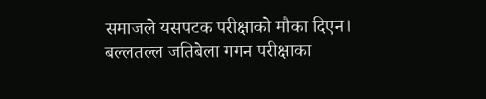समाजले यसपटक परीक्षाको मौका दिएन। बल्लतल्ल जतिबेला गगन परीक्षाका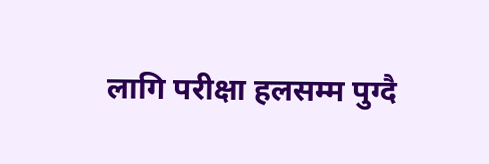लागि परीक्षा हलसम्म पुग्दै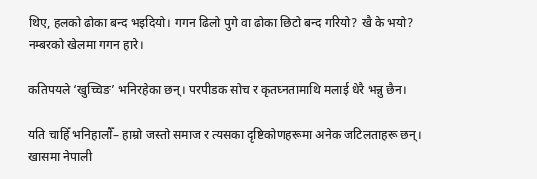थिए, हलको ढोका बन्द भइदियो। गगन ढिलो पुगे वा ढोका छिटो बन्द गरियो? खै के भयो? नम्बरको खेलमा गगन हारे।

कतिपयले ‘खुच्चिङ’ भनिरहेका छन्। परपीडक सोच र कृतघ्नतामाथि मलाई धेरै भन्नु छैन।

यति चाहिँ भनिहालौँ– हाम्रो जस्तो समाज र त्यसका दृष्टिकोणहरूमा अनेक जटिलताहरू छन्। खासमा नेपाली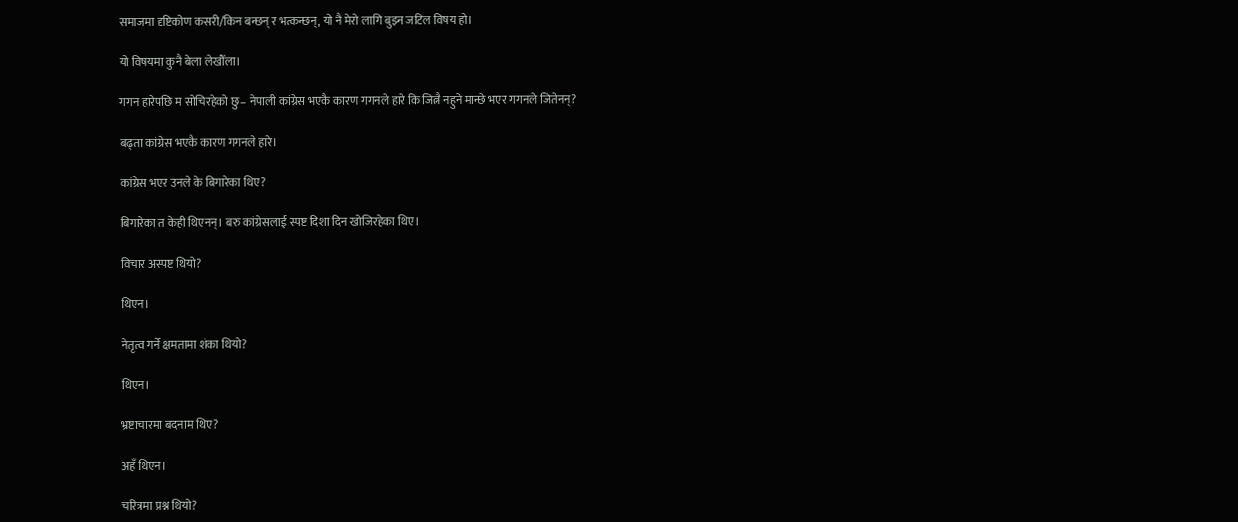समाजमा दृष्टिकोण कसरी/किन बन्छन् र भत्कन्छन्, यो नै मेरो लागि बुझ्न जटिल विषय हो।

यो विषयमा कुनै बेला लेखौँला।

गगन हारेपछि म सोचिरहेको छु– नेपाली कांग्रेस भएकै कारण गगनले हारे कि जित्नै नहुने मान्छे भएर गगनले जितेनन्?

बढ्ता कांग्रेस भएकै कारण गगनले हारे।

कांग्रेस भएर उनले के बिगारेका थिए?

बिगारेका त केही थिएनन्। बरु कांग्रेसलाई स्पष्ट दिशा दिन खोजिरहेका थिए।

विचार अस्पष्ट थियो?

थिएन।

नेतृत्व गर्ने क्षमतामा शंका थियो?

थिएन।

भ्रष्टाचारमा बदनाम थिए?

अहँ थिएन।

चरित्रमा प्रश्न थियो?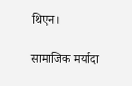थिएन।

सामाजिक मर्यादा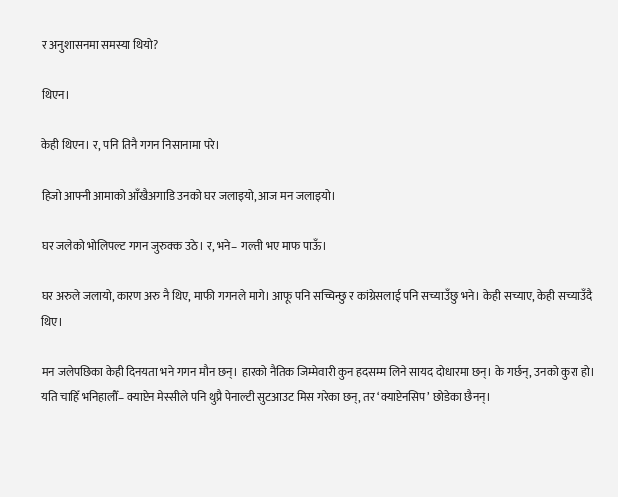र अनुशासनमा समस्या थियो?

थिएन।

केही थिएन। र, पनि तिनै गगन निसानामा परे।

हिजो आफ्नी आमाको आँखैअगाडि उनको घर जलाइयो, आज मन जलाइयो।

घर जलेको भोलिपल्ट गगन जुरुक्क उठे। र, भने– गल्ती भए माफ पाऊँ।

घर अरुले जलायो, कारण अरु नै थिए, माफी गगनले मागे। आफू पनि सच्चिन्छु र कांग्रेसलाई पनि सच्याउँछु भने। केही सच्याए, केही सच्याउँदै थिए।

मन जलेपछिका केही दिनयता भने गगन मौन छन्। हारको नैतिक जिम्मेवारी कुन हदसम्म लिने सायद दोधारमा छन्। के गर्छन्, उनको कुरा हो। यति चाहिँ भनिहालौँ– क्याप्टेन मेस्सीले पनि थुप्रै पेनाल्टी सुटआउट मिस गरेका छन्, तर ‘क्याप्टेनसिप’ छोडेका छैनन्।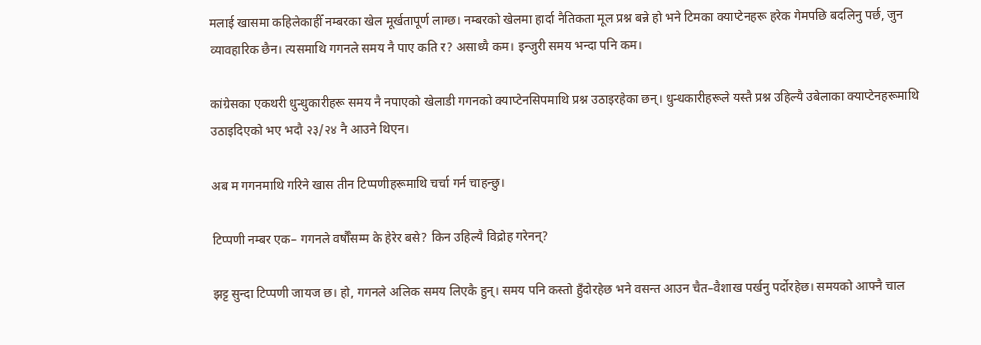मलाई खासमा कहिलेकाहीँ नम्बरका खेल मूर्खतापूर्ण लाग्छ। नम्बरको खेलमा हार्दा नैतिकता मूल प्रश्न बन्ने हो भने टिमका क्याप्टेनहरू हरेक गेमपछि बदलिनु पर्छ, जुन व्यावहारिक छैन। त्यसमाथि गगनले समय नै पाए कति र? असाध्यै कम। इन्जुरी समय भन्दा पनि कम।

कांग्रेसका एकथरी धुन्धुकारीहरू समय नै नपाएको खेलाडी गगनको क्याप्टेनसिपमाथि प्रश्न उठाइरहेका छन्। धुन्धकारीहरूले यस्तै प्रश्न उहिल्यै उबेलाका क्याप्टेनहरूमाथि उठाइदिएको भए भदौ २३/२४ नै आउने थिएन।

अब म गगनमाथि गरिने खास तीन टिप्पणीहरूमाथि चर्चा गर्न चाहन्छु।

टिप्पणी नम्बर एक– गगनले वर्षौँसम्म के हेरेर बसे? किन उहिल्यै विद्रोह गरेनन्?

झट्ट सुन्दा टिप्पणी जायज छ। हो, गगनले अलिक समय लिएकै हुन्। समय पनि कस्तो हुँदोरहेछ भने वसन्त आउन चैत–वैशाख पर्खनु पर्दोरहेछ। समयको आफ्नै चाल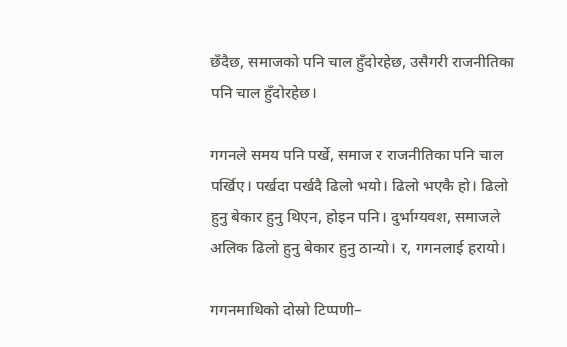छँदैछ, समाजको पनि चाल हुँदोरहेछ, उसैगरी राजनीतिका पनि चाल हुँदोरहेछ।

गगनले समय पनि पर्खे, समाज र राजनीतिका पनि चाल पर्खिए। पर्खदा पर्खदै ढिलो भयो। ढिलो भएकै हो। ढिलो हुनु बेकार हुनु थिएन, होइन पनि। दुर्भाग्यवश, समाजले अलिक ढिलो हुनु बेकार हुनु ठान्यो। र, गगनलाई हरायो।

गगनमाथिको दोस्रो टिप्पणी–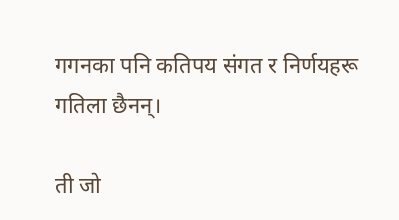गगनका पनि कतिपय संगत र निर्णयहरू गतिला छैनन्।

ती जो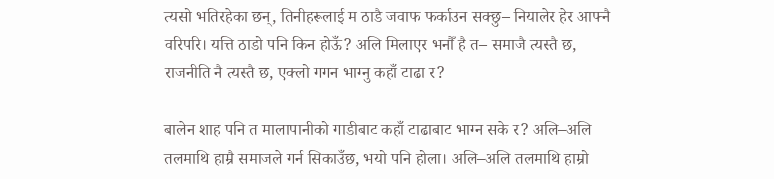त्यसो भतिरहेका छन्, तिनीहरूलाई म ठाडै जवाफ फर्काउन सक्छु– नियालेर हेर आफ्नै वरिपरि। यत्ति ठाडो पनि किन होऊँ? अलि मिलाएर भनौँ है त– समाजै त्यस्तै छ, राजनीति नै त्यस्तै छ, एक्लो गगन भाग्नु कहाँ टाढा र?

बालेन शाह पनि त मालापानीको गाडीबाट कहाँ टाढाबाट भाग्न सके र? अलि–अलि तलमाथि हाम्रै समाजले गर्न सिकाउँछ, भयो पनि होला। अलि–अलि तलमाथि हाम्रो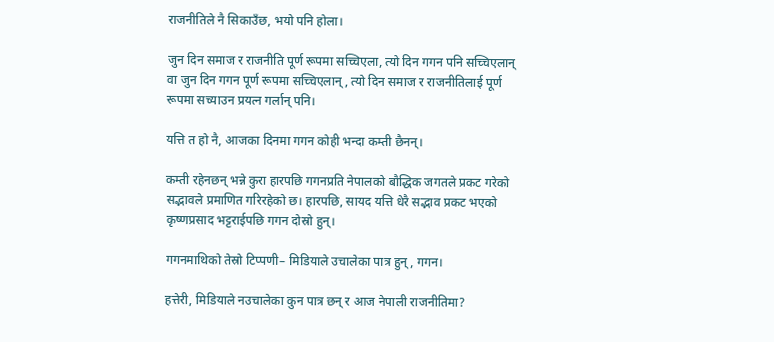राजनीतिले नै सिकाउँछ, भयो पनि होला।

जुन दिन समाज र राजनीति पूर्ण रूपमा सच्चिएला, त्यो दिन गगन पनि सच्चिएलान् वा जुन दिन गगन पूर्ण रूपमा सच्चिएलान्, त्यो दिन समाज र राजनीतिलाई पूर्ण रूपमा सच्याउन प्रयत्न गर्लान् पनि।

यत्ति त हो नै, आजका दिनमा गगन कोही भन्दा कम्ती छैनन्।

कम्ती रहेनछन् भन्ने कुरा हारपछि गगनप्रति नेपालको बौद्धिक जगतले प्रकट गरेको सद्भावले प्रमाणित गरिरहेको छ। हारपछि, सायद यत्ति धेरै सद्भाव प्रकट भएको कृष्णप्रसाद भट्टराईपछि गगन दोस्रो हुन्।

गगनमाथिको तेस्रो टिप्पणी– मिडियाले उचालेका पात्र हुन्, गगन।

हत्तेरी, मिडियाले नउचालेका कुन पात्र छन् र आज नेपाली राजनीतिमा?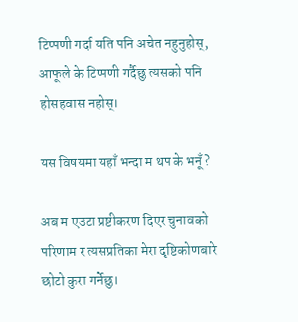टिप्पणी गर्दा यति पनि अचेत नहुनुहोस्, आफूले के टिप्पणी गर्दैछु त्यसको पनि होसहवास नहोस्।

यस विषयमा यहाँ भन्दा म थप के भनूँ?

अब म एउटा प्रष्टीकरण दिएर चुनावको परिणाम र त्यसप्रतिका मेरा दृष्टिकोणबारे छोटो कुरा गर्नेछु।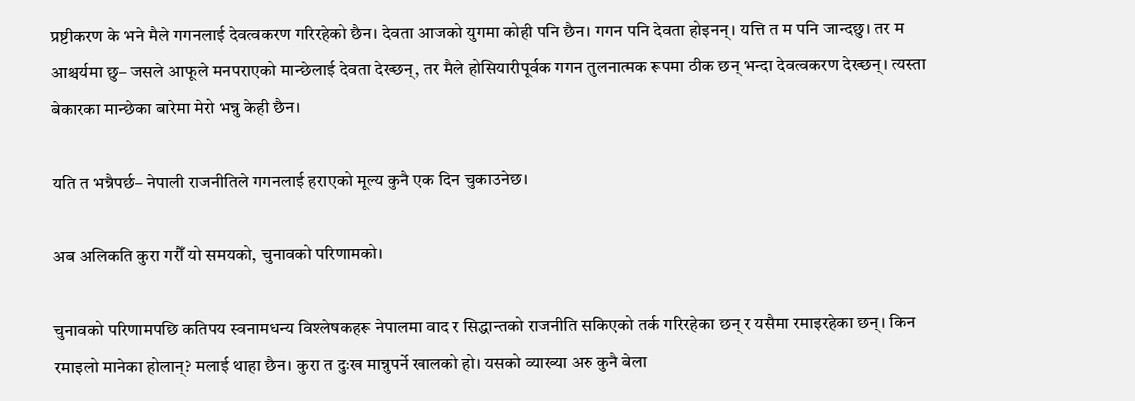प्रष्टीकरण के भने मैले गगनलाई देवत्वकरण गरिरहेको छैन। देवता आजको युगमा कोही पनि छैन। गगन पनि देवता होइनन्। यत्ति त म पनि जान्दछु। तर म आश्चर्यमा छु– जसले आफूले मनपराएको मान्छेलाई देवता देख्छन्, तर मैले होसियारीपूर्वक गगन तुलनात्मक रूपमा ठीक छन् भन्दा देवत्वकरण देख्छन्। त्यस्ता बेकारका मान्छेका बारेमा मेरो भन्नु केही छैन।

यति त भन्नैपर्छ– नेपाली राजनीतिले गगनलाई हराएको मूल्य कुनै एक दिन चुकाउनेछ।

अब अलिकति कुरा गरौँ यो समयको, चुनावको परिणामको।

चुनावको परिणामपछि कतिपय स्वनामधन्य विश्लेषकहरू नेपालमा वाद र सिद्धान्तको राजनीति सकिएको तर्क गरिरहेका छन् र यसैमा रमाइरहेका छन्। किन रमाइलो मानेका होलान्? मलाई थाहा छैन। कुरा त दुःख मान्नुपर्ने खालको हो। यसको व्याख्या अरु कुनै बेला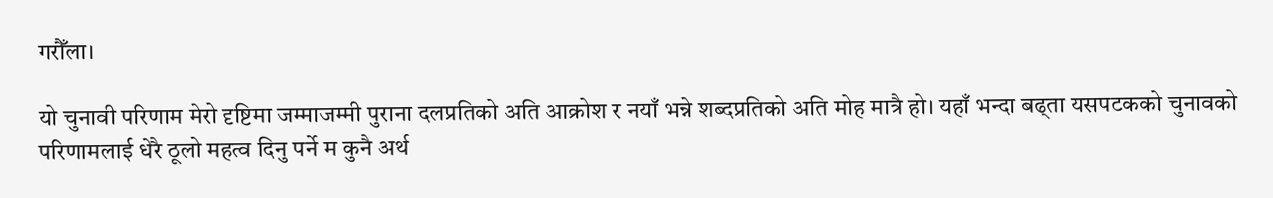गरौँला।

यो चुनावी परिणाम मेरो दृष्टिमा जम्माजम्मी पुराना दलप्रतिको अति आक्रोश र नयाँ भन्ने शब्दप्रतिको अति मोह मात्रै हो। यहाँ भन्दा बढ्ता यसपटकको चुनावको परिणामलाई धेरै ठूलो महत्व दिनु पर्ने म कुनै अर्थ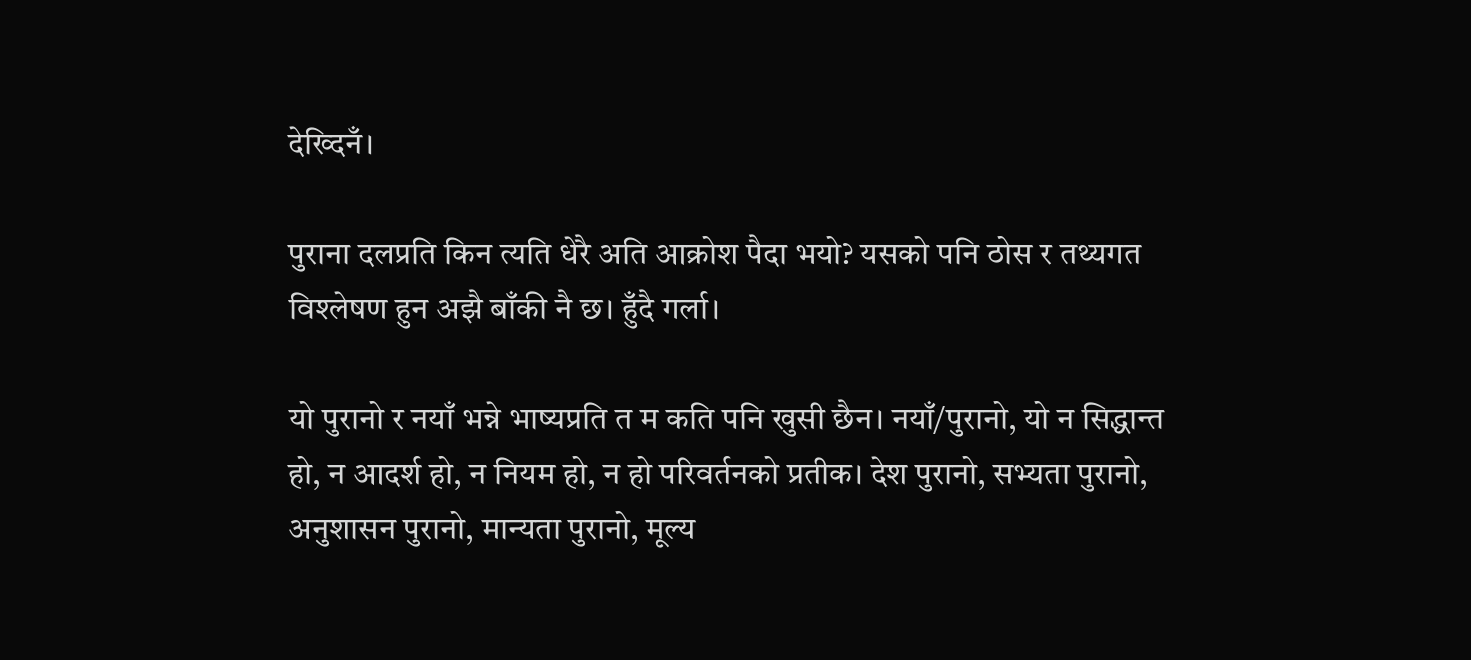देख्दिनँ।

पुराना दलप्रति किन त्यति धेरै अति आक्रोश पैदा भयो? यसको पनि ठोस र तथ्यगत विश्लेषण हुन अझै बाँकी नै छ। हुँदै गर्ला।

यो पुरानो र नयाँ भन्ने भाष्यप्रति त म कति पनि खुसी छैन। नयाँ/पुरानो, यो न सिद्धान्त हो, न आदर्श हो, न नियम हो, न हो परिवर्तनको प्रतीक। देश पुरानो, सभ्यता पुरानो, अनुशासन पुरानो, मान्यता पुरानो, मूल्य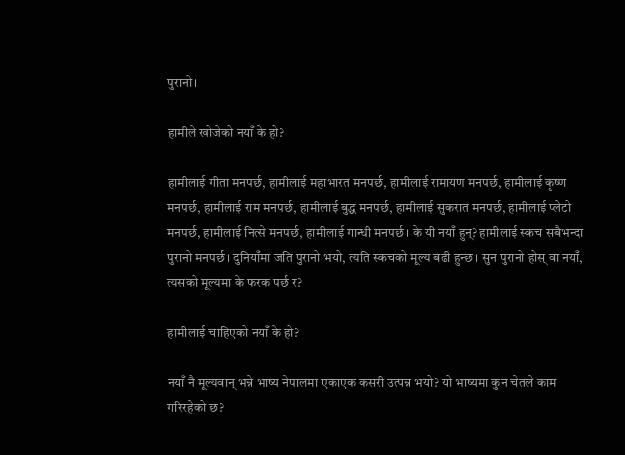पुरानो।

हामीले खोजेको नयाँ के हो?

हामीलाई गीता मनपर्छ, हामीलाई महाभारत मनपर्छ, हामीलाई रामायण मनपर्छ, हामीलाई कृष्ण मनपर्छ, हामीलाई राम मनपर्छ, हामीलाई बुद्ध मनपर्छ, हामीलाई सुकरात मनपर्छ, हामीलाई प्लेटो मनपर्छ, हामीलाई नित्से मनपर्छ, हामीलाई गान्धी मनपर्छ। के यी नयाँ हुन्? हामीलाई स्कच सबैभन्दा पुरानो मनपर्छ। दुनियाँमा जति पुरानो भयो, त्यति स्कचको मूल्य बढी हुन्छ। सुन पुरानो होस् वा नयाँ, त्यसको मूल्यमा के फरक पर्छ र?

हामीलाई चाहिएको नयाँ के हो?

नयाँ नै मूल्यवान् भन्ने भाष्य नेपालमा एकाएक कसरी उत्पन्न भयो? यो भाष्यमा कुन चेतले काम गरिरहेको छ?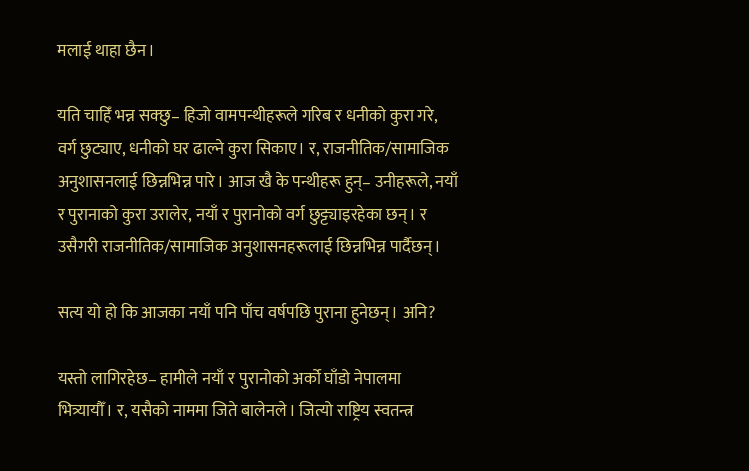मलाई थाहा छैन।

यति चाहिँ भन्न सक्छु– हिजो वामपन्थीहरूले गरिब र धनीको कुरा गरे, वर्ग छुट्याए, धनीको घर ढाल्ने कुरा सिकाए। र, राजनीतिक/सामाजिक अनुशासनलाई छिन्नभिन्न पारे। आज खै के पन्थीहरू हुन्– उनीहरूले, नयाँ र पुरानाको कुरा उरालेर, नयाँ र पुरानोको वर्ग छुट्ट्याइरहेका छन्। र उसैगरी राजनीतिक/सामाजिक अनुशासनहरूलाई छिन्नभिन्न पार्दैछन्।

सत्य यो हो कि आजका नयाँ पनि पाँच वर्षपछि पुराना हुनेछन्। अनि?

यस्तो लागिरहेछ– हामीले नयाँ र पुरानोको अर्को घाँडो नेपालमा भित्र्यायौँ। र, यसैको नाममा जिते बालेनले। जित्यो राष्ट्रिय स्वतन्त्र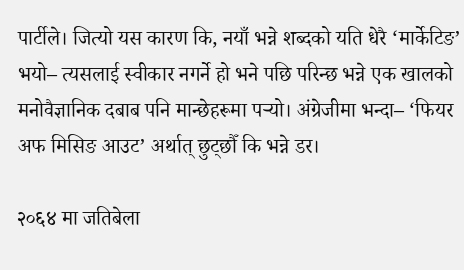पार्टीले। जित्यो यस कारण कि, नयाँ भन्ने शब्दको यति धेरै ‘मार्केटिङ’ भयो– त्यसलाई स्वीकार नगर्ने हो भने पछि परिन्छ भन्ने एक खालको मनोवैज्ञानिक दबाब पनि मान्छेहरूमा पर्‍यो। अंग्रेजीमा भन्दा– ‘फियर अफ मिसिङ आउट’ अर्थात् छुट्छौँ कि भन्ने डर।

२०६४ मा जतिबेला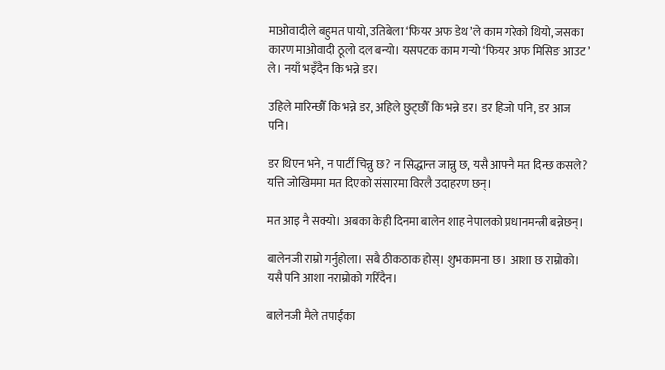माओवादीले बहुमत पायो, उतिबेला ‘फियर अफ डेथ’ले काम गरेको थियो, जसका कारण माओवादी ठूलो दल बन्यो। यसपटक काम गर्‍यो ‘फियर अफ मिसिङ आउट’ ले। नयाँ भइँदैन कि भन्ने डर।

उहिले मारिन्छौँ कि भन्ने डर, अहिले छुट्छौँ कि भन्ने डर। डर हिजो पनि, डर आज पनि।

डर थिएन भने, न पार्टी चिन्नु छ? न सिद्धान्त जान्नु छ, यसै आफ्नै मत दिन्छ कसले? यत्ति जोखिममा मत दिएको संसारमा विरलै उदाहरण छन्।

मत आइ नै सक्यो। अबका केही दिनमा बालेन शाह नेपालको प्रधानमन्त्री बन्नेछन्।

बालेनजी राम्रो गर्नुहोला। सबै ठीकठाक होस्। शुभकामना छ। आशा छ राम्रोको। यसै पनि आशा नराम्रोको गरिँदैन।

बालेनजी मैले तपाईंका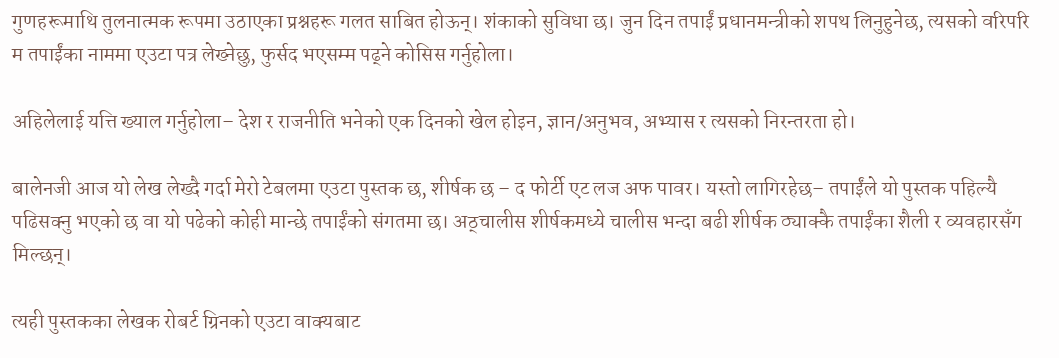गुणहरूमाथि तुलनात्मक रूपमा उठाएका प्रश्नहरू गलत साबित होऊन्। शंकाको सुविधा छ। जुन दिन तपाईं प्रधानमन्त्रीको शपथ लिनुहुनेछ, त्यसको वरिपरि म तपाईंका नाममा एउटा पत्र लेख्नेछु, फुर्सद भएसम्म पढ्ने कोसिस गर्नुहोला।

अहिलेलाई यत्ति ख्याल गर्नुहोला– देश र राजनीति भनेको एक दिनको खेल होइन, ज्ञान/अनुभव, अभ्यास र त्यसको निरन्तरता हो।

बालेनजी आज यो लेख लेख्दै गर्दा मेरो टेबलमा एउटा पुस्तक छ, शीर्षक छ – द फोर्टी एट लज अफ पावर। यस्तो लागिरहेछ– तपाईंले यो पुस्तक पहिल्यै पढिसक्नु भएको छ वा यो पढेको कोही मान्छे तपाईंको संगतमा छ। अठ्चालीस शीर्षकमध्ये चालीस भन्दा बढी शीर्षक ठ्याक्कै तपाईंका शैली र व्यवहारसँग मिल्छन्।

त्यही पुस्तकका लेखक रोबर्ट ग्रिनको एउटा वाक्यबाट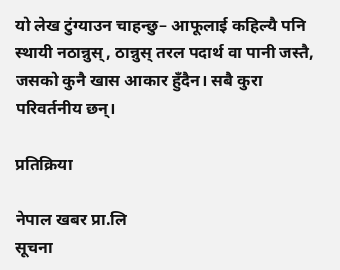यो लेख टुंग्याउन चाहन्छु– आफूलाई कहिल्यै पनि स्थायी नठान्नुस्, ठान्नुस् तरल पदार्थ वा पानी जस्तै, जसको कुनै खास आकार हुँदैन। सबै कुरा परिवर्तनीय छन्।

प्रतिक्रिया

नेपाल खबर प्रा.लि
सूचना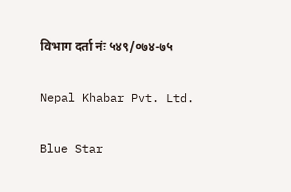विभाग दर्ता नंः ५४९/०७४-७५

Nepal Khabar Pvt. Ltd.

Blue Star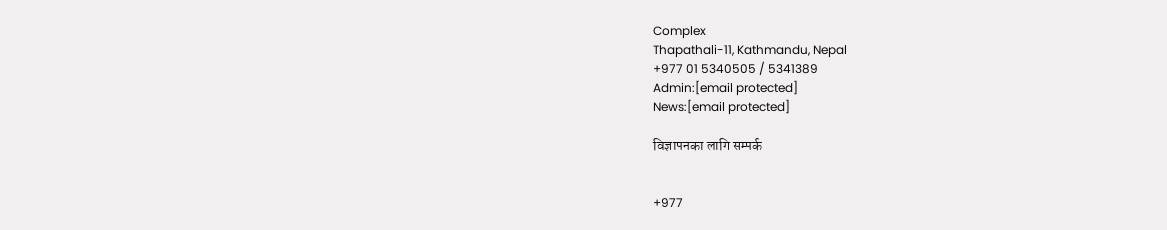Complex
Thapathali-11, Kathmandu, Nepal
+977 01 5340505 / 5341389
Admin:[email protected]
News:[email protected]

विज्ञापनका लागि सम्पर्क


+977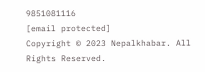9851081116
[email protected]
Copyright © 2023 Nepalkhabar. All Rights Reserved.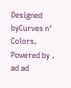Designed byCurves n' Colors. Powered by .
ad ad